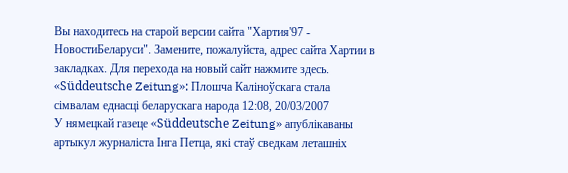Вы находитесь на старой версии сайта "Хартия'97 - НовостиБеларуси". Замените, пожалуйста, адрес сайта Хартии в закладках. Для перехода на новый сайт нажмите здесь.
«Süddeutsche Zeitung»: Плошча Каліноўскага стала сімвалам еднасці беларускага народа 12:08, 20/03/2007
У нямецкай газеце «Süddeutsche Zeitung» апублікаваны артыкул журналіста Інга Петца, які стаў сведкам леташніх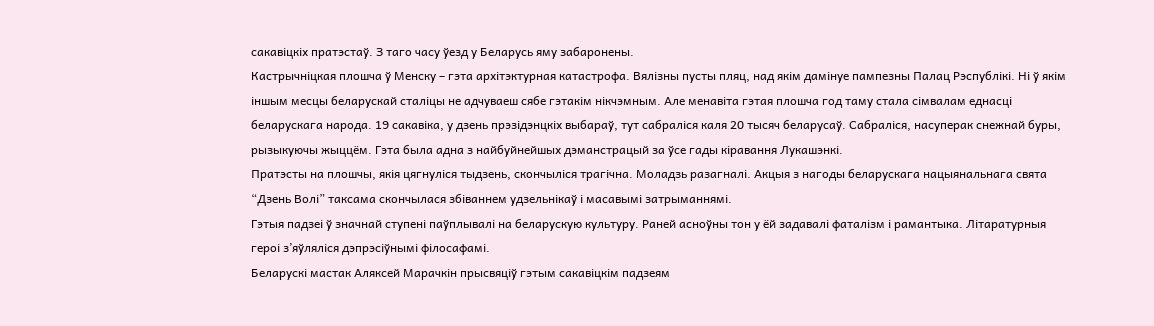сакавіцкіх пратэстаў. З таго часу ўезд у Беларусь яму забаронены.
Кастрычніцкая плошча ў Менску – гэта архітэктурная катастрофа. Вялізны пусты пляц, над якім дамінуе пампезны Палац Рэспублікі. Ні ў якім іншым месцы беларускай сталіцы не адчуваеш сябе гэтакім нікчэмным. Але менавіта гэтая плошча год таму стала сімвалам еднасці беларускага народа. 19 сакавіка, у дзень прэзідэнцкіх выбараў, тут сабраліся каля 20 тысяч беларусаў. Сабраліся, насуперак снежнай буры, рызыкуючы жыццём. Гэта была адна з найбуйнейшых дэманстрацый за ўсе гады кіравання Лукашэнкі.
Пратэсты на плошчы, якія цягнуліся тыдзень, скончыліся трагічна. Моладзь разагналі. Акцыя з нагоды беларускага нацыянальнага свята “Дзень Волі” таксама скончылася збіваннем удзельнікаў і масавымі затрыманнямі.
Гэтыя падзеі ў значнай ступені паўплывалі на беларускую культуру. Раней асноўны тон у ёй задавалі фаталізм і рамантыка. Літаратурныя героі з’яўляліся дэпрэсіўнымі філосафамі.
Беларускі мастак Аляксей Марачкін прысвяціў гэтым сакавіцкім падзеям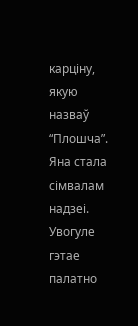карціну, якую назваў “Плошча”. Яна стала сімвалам надзеі. Увогуле гэтае палатно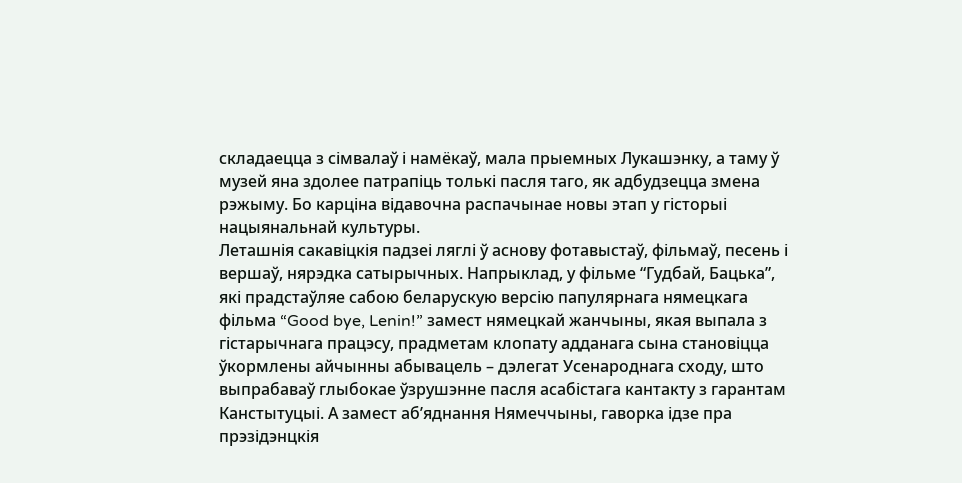складаецца з сімвалаў і намёкаў, мала прыемных Лукашэнку, а таму ў музей яна здолее патрапіць толькі пасля таго, як адбудзецца змена рэжыму. Бо карціна відавочна распачынае новы этап у гісторыі нацыянальнай культуры.
Леташнія сакавіцкія падзеі ляглі ў аснову фотавыстаў, фільмаў, песень і вершаў, нярэдка сатырычных. Напрыклад, у фільме “Гудбай, Бацька”, які прадстаўляе сабою беларускую версію папулярнага нямецкага фільма “Good bye, Lenin!” замест нямецкай жанчыны, якая выпала з гістарычнага працэсу, прадметам клопату адданага сына становіцца ўкормлены айчынны абывацель – дэлегат Усенароднага сходу, што выпрабаваў глыбокае ўзрушэнне пасля асабістага кантакту з гарантам Канстытуцыі. А замест аб’яднання Нямеччыны, гаворка ідзе пра прэзідэнцкія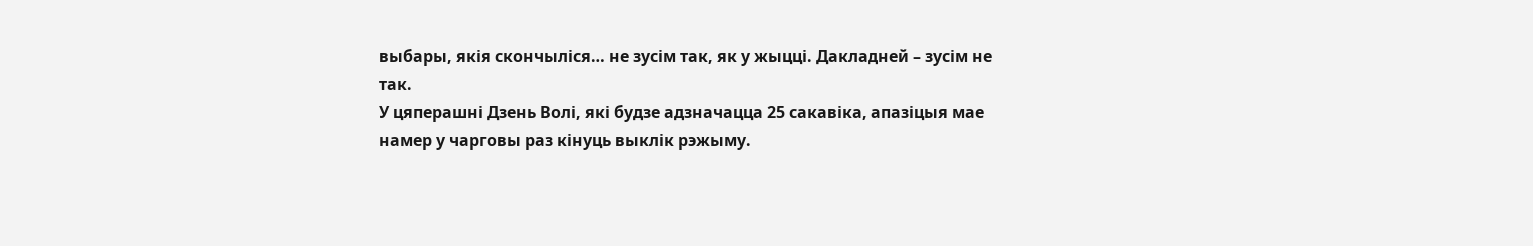выбары, якія скончыліся… не зусім так, як у жыцці. Дакладней – зусім не так.
У цяперашні Дзень Волі, які будзе адзначацца 25 сакавіка, апазіцыя мае намер у чарговы раз кінуць выклік рэжыму.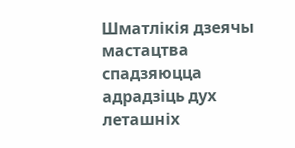Шматлікія дзеячы мастацтва спадзяюцца адрадзіць дух леташніх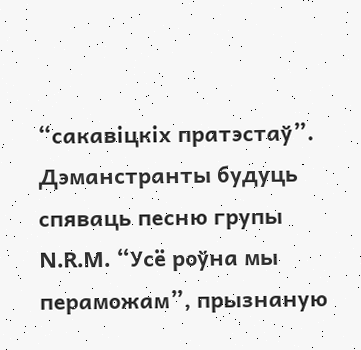“сакавіцкіх пратэстаў”. Дэманстранты будуць спяваць песню групы N.R.M. “Усё роўна мы пераможам”, прызнаную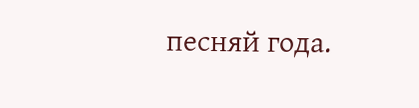песняй года.